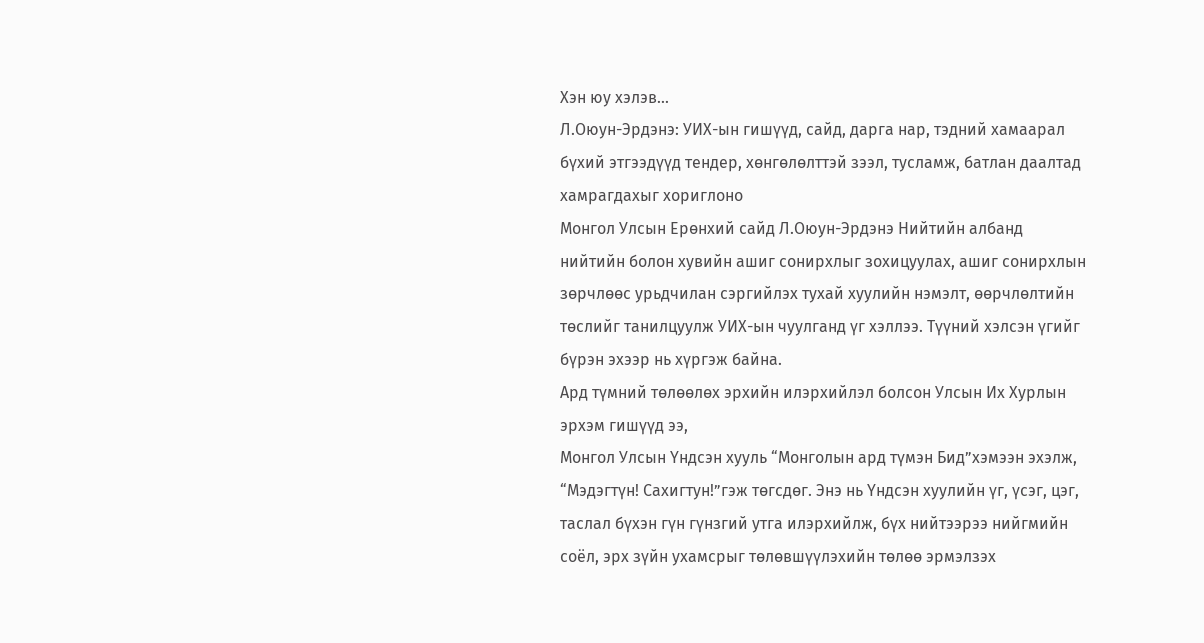Хэн юу хэлэв...
Л.Оюун-Эрдэнэ: УИХ-ын гишүүд, сайд, дарга нар, тэдний хамаарал бүхий этгээдүүд тендер, хөнгөлөлттэй зээл, тусламж, батлан даалтад хамрагдахыг хориглоно
Монгол Улсын Ерөнхий сайд Л.Оюун-Эрдэнэ Нийтийн албанд нийтийн болон хувийн ашиг сонирхлыг зохицуулах, ашиг сонирхлын зөрчлөөс урьдчилан сэргийлэх тухай хуулийн нэмэлт, өөрчлөлтийн төслийг танилцуулж УИХ-ын чуулганд үг хэллээ. Түүний хэлсэн үгийг бүрэн эхээр нь хүргэж байна.
Ард түмний төлөөлөх эрхийн илэрхийлэл болсон Улсын Их Хурлын эрхэм гишүүд ээ,
Монгол Улсын Үндсэн хууль “Монголын ард түмэн Бид”хэмээн эхэлж, “Мэдэгтүн! Сахигтун!”гэж төгсдөг. Энэ нь Үндсэн хуулийн үг, үсэг, цэг, таслал бүхэн гүн гүнзгий утга илэрхийлж, бүх нийтээрээ нийгмийн соёл, эрх зүйн ухамсрыг төлөвшүүлэхийн төлөө эрмэлзэх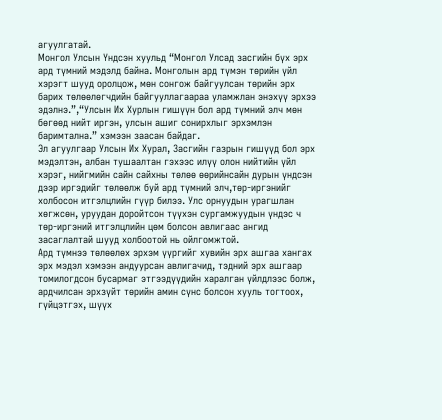агуулгатай.
Монгол Улсын Үндсэн хуульд “Монгол Улсад засгийн бүх эрх ард түмний мэдэлд байна. Монголын ард түмэн төрийн үйл хэрэгт шууд оролцож, мөн сонгож байгуулсан төрийн эрх барих төлөөлөгчдийн байгууллагаараа уламжлан энэхүү эрхээ эдэлнэ.”,“Улсын Их Хурлын гишүүн бол ард түмний элч мөн бөгөөд нийт иргэн, улсын ашиг сонирхлыг эрхэмлэн баримтална.” хэмээн заасан байдаг.
Эл агуулгаар Улсын Их Хурал, Засгийн газрын гишүүд бол эрх мэдэлтэн, албан тушаалтан гэхээс илүү олон нийтийн үйл хэрэг, нийгмийн сайн сайхны төлөө өөрийнсайн дурын үндсэн дээр иргэдийг төлөөлж буй ард түмний элч,төр-иргэнийг холбосон итгэлцлийн гүүр билээ. Улс орнуудын урагшлан хөгжсөн, уруудан доройтсон түүхэн сургамжуудын үндэс ч төр-иргэний итгэлцлийн цөм болсон авлигаас ангид засаглалтай шууд холбоотой нь ойлгомжтой.
Ард түмнээ төлөөлөх эрхэм үүргийг хувийн эрх ашгаа хангах эрх мэдэл хэмээн андуурсан авлигачид, тэдний эрх ашгаар томилогдсон бусармаг этгээдүүдийн харалган үйлдлээс болж, ардчилсан эрхзүйт төрийн амин сүнс болсон хууль тогтоох, гүйцэтгэх, шүүх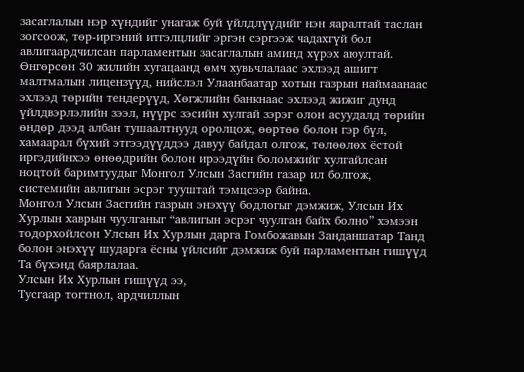засаглалын нэр хүндийг унагаж буй үйлдлүүдийг нэн яаралтай таслан зогсоож, төр-иргэний итгэлцлийг эргэн сэргээж чадахгүй бол авлигаардчилсан парламентын засаглалын аминд хүрэх аюултай.
Өнгөрсөн 30 жилийн хугацаанд өмч хувьчлалаас эхлээд ашигт малтмалын лицензүүд, нийслэл Улаанбаатар хотын газрын наймаанаас эхлээд төрийн тендерүүд, Хөгжлийн банкнаас эхлээд жижиг дунд үйлдвэрлэлийн зээл, нүүрс зэсийн хулгай зэрэг олон асуудалд төрийн өндөр дээд албан тушаалтнууд оролцож, өөртөө болон гэр бүл, хамаарал бүхий этгээдүүддээ давуу байдал олгож, төлөөлөх ёстой иргэдийнхээ өнөөдрийн болон ирээдүйн боломжийг хулгайлсан ноцтой баримтуудыг Монгол Улсын Засгийн газар ил болгож, системийн авлигын эсрэг тууштай тэмцсээр байна.
Монгол Улсын Засгийн газрын энэхүү бодлогыг дэмжиж, Улсын Их Хурлын хаврын чуулганыг “авлигын эсрэг чуулган байх болно” хэмээн тодорхойлсон Улсын Их Хурлын дарга Гомбожавын Занданшатар Танд болон энэхүү шударга ёсны үйлсийг дэмжиж буй парламентын гишүүд Та бүхэнд баярлалаа.
Улсын Их Хурлын гишүүд ээ,
Тусгаар тогтнол, ардчиллын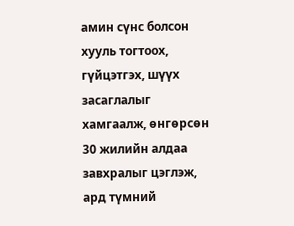амин сүнс болсон хууль тогтоох, гүйцэтгэх, шүүх засаглалыг хамгаалж, өнгөрсөн 30 жилийн алдаа завхралыг цэглэж, ард түмний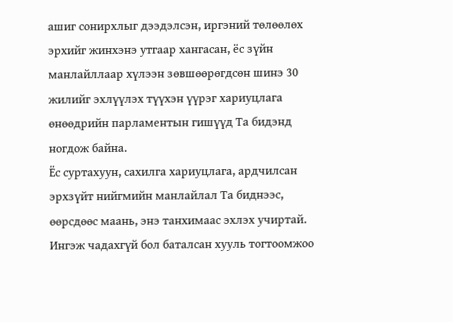ашиг сонирхлыг дээдэлсэн, иргэний төлөөлөх эрхийг жинхэнэ утгаар хангасан, ёс зүйн манлайллаар хүлээн зөвшөөрөгдсөн шинэ 30 жилийг эхлүүлэх түүхэн үүрэг хариуцлага өнөөдрийн парламентын гишүүд Та бидэнд ногдож байна.
Ёс суртахуун, сахилга хариуцлага, ардчилсан эрхзүйт нийгмийн манлайлал Та биднээс, өөрсдөөс маань, энэ танхимаас эхлэх учиртай. Ингэж чадахгүй бол баталсан хууль тогтоомжоо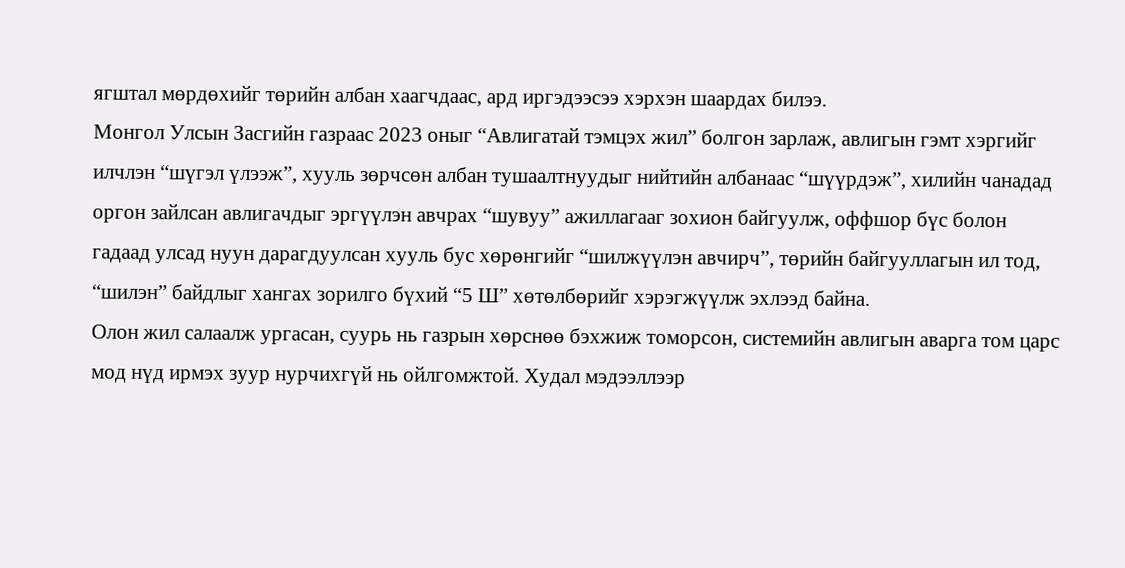ягштал мөрдөхийг төрийн албан хаагчдаас, ард иргэдээсээ хэрхэн шаардах билээ.
Монгол Улсын Засгийн газраас 2023 оныг “Авлигатай тэмцэх жил” болгон зарлаж, авлигын гэмт хэргийг илчлэн “шүгэл үлээж”, хууль зөрчсөн албан тушаалтнуудыг нийтийн албанаас “шүүрдэж”, хилийн чанадад оргон зайлсан авлигачдыг эргүүлэн авчрах “шувуу” ажиллагааг зохион байгуулж, оффшор бүс болон гадаад улсад нуун дарагдуулсан хууль бус хөрөнгийг “шилжүүлэн авчирч”, төрийн байгууллагын ил тод, “шилэн” байдлыг хангах зорилго бүхий “5 Ш” хөтөлбөрийг хэрэгжүүлж эхлээд байна.
Олон жил салаалж ургасан, суурь нь газрын хөрснөө бэхжиж томорсон, системийн авлигын аварга том царс мод нүд ирмэх зуур нурчихгүй нь ойлгомжтой. Худал мэдээллээр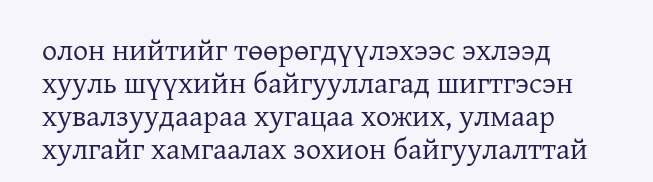олон нийтийг төөрөгдүүлэхээс эхлээд хууль шүүхийн байгууллагад шигтгэсэн хувалзуудаараа хугацаа хожих, улмаар хулгайг хамгаалах зохион байгуулалттай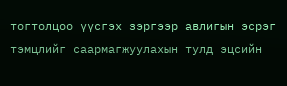тогтолцоо үүсгэх зэргээр авлигын эсрэг тэмцлийг саармагжуулахын тулд эцсийн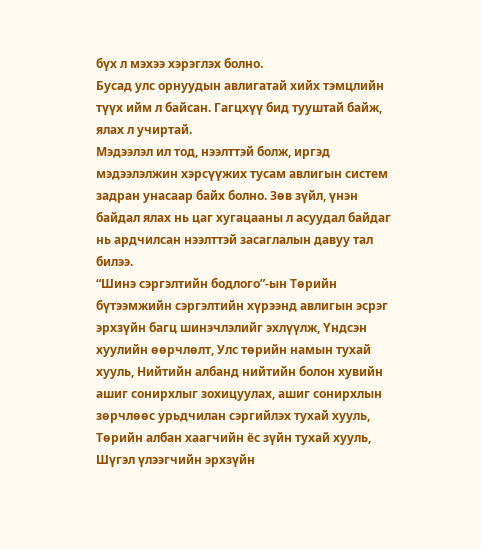бүх л мэхээ хэрэглэх болно.
Бусад улс орнуудын авлигатай хийх тэмцлийн түүх ийм л байсан. Гагцхүү бид тууштай байж, ялах л учиртай.
Мэдээлэл ил тод, нээлттэй болж, иргэд мэдээлэлжин хэрсүүжих тусам авлигын систем задран унасаар байх болно. Зөв зүйл, үнэн байдал ялах нь цаг хугацааны л асуудал байдаг нь ардчилсан нээлттэй засаглалын давуу тал билээ.
“Шинэ сэргэлтийн бодлого”-ын Төрийн бүтээмжийн сэргэлтийн хүрээнд авлигын эсрэг эрхзүйн багц шинэчлэлийг эхлүүлж, Үндсэн хуулийн өөрчлөлт, Улс төрийн намын тухай хууль, Нийтийн албанд нийтийн болон хувийн ашиг сонирхлыг зохицуулах, ашиг сонирхлын зөрчлөөс урьдчилан сэргийлэх тухай хууль, Төрийн албан хаагчийн ёс зүйн тухай хууль, Шүгэл үлээгчийн эрхзүйн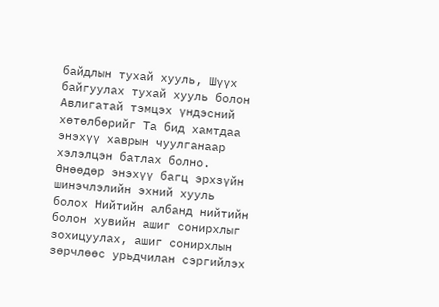байдлын тухай хууль, Шүүх байгуулах тухай хууль болон Авлигатай тэмцэх үндэсний хөтөлбөрийг Та бид хамтдаа энэхүү хаврын чуулганаар хэлэлцэн батлах болно.
Өнөөдөр энэхүү багц эрхзүйн шинэчлэлийн эхний хууль болох Нийтийн албанд нийтийн болон хувийн ашиг сонирхлыг зохицуулах, ашиг сонирхлын зөрчлөөс урьдчилан сэргийлэх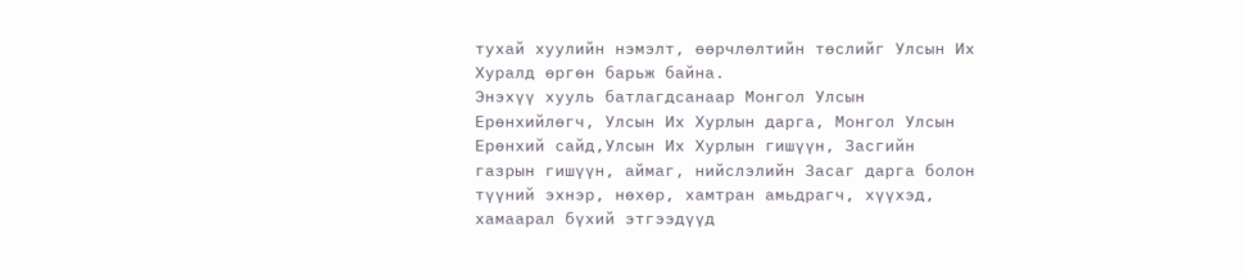тухай хуулийн нэмэлт, өөрчлөлтийн төслийг Улсын Их Хуралд өргөн барьж байна.
Энэхүү хууль батлагдсанаар Монгол Улсын Ерөнхийлөгч, Улсын Их Хурлын дарга, Монгол Улсын Ерөнхий сайд,Улсын Их Хурлын гишүүн, Засгийн газрын гишүүн, аймаг, нийслэлийн Засаг дарга болон түүний эхнэр, нөхөр, хамтран амьдрагч, хүүхэд, хамаарал бүхий этгээдүүд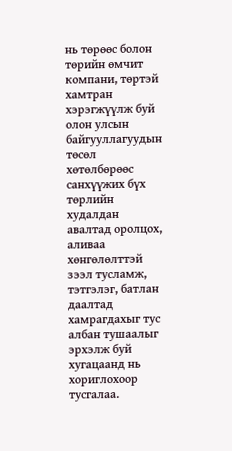нь төрөөс болон төрийн өмчит компани, төртэй хамтран хэрэгжүүлж буй олон улсын байгууллагуудын төсөл хөтөлбөрөөс санхүүжих бүх төрлийн худалдан авалтад оролцох, аливаа хөнгөлөлттэй зээл тусламж, тэтгэлэг, батлан даалтад хамрагдахыг тус албан тушаалыг эрхэлж буй хугацаанд нь хориглохоор тусгалаа.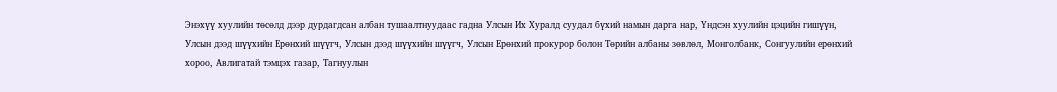Энэхүү хуулийн төсөлд дээр дурдагдсан албан тушаалтнуудаас гадна Улсын Их Хуралд суудал бүхий намын дарга нар, Үндсэн хуулийн цэцийн гишүүн, Улсын дээд шүүхийн Ерөнхий шүүгч, Улсын дээд шүүхийн шүүгч, Улсын Ерөнхий прокурор болон Төрийн албаны зөвлөл, Монголбанк, Сонгуулийн ерөнхий хороо, Авлигатай тэмцэх газар, Тагнуулын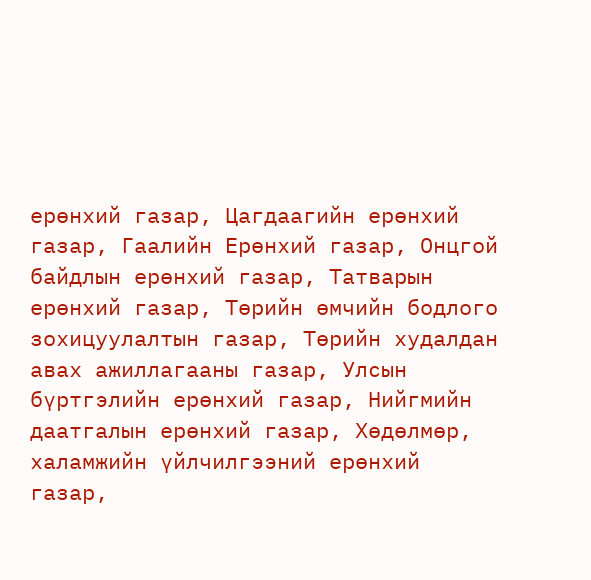ерөнхий газар, Цагдаагийн ерөнхий газар, Гаалийн Ерөнхий газар, Онцгой байдлын ерөнхий газар, Татварын ерөнхий газар, Төрийн өмчийн бодлого зохицуулалтын газар, Төрийн худалдан авах ажиллагааны газар, Улсын бүртгэлийн ерөнхий газар, Нийгмийн даатгалын ерөнхий газар, Хөдөлмөр, халамжийн үйлчилгээний ерөнхий газар,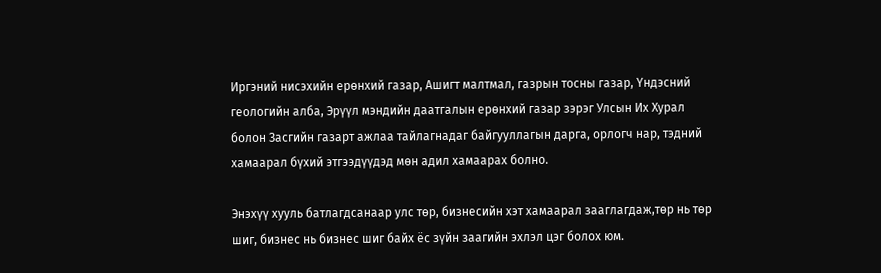Иргэний нисэхийн ерөнхий газар, Ашигт малтмал, газрын тосны газар, Үндэсний геологийн алба, Эрүүл мэндийн даатгалын ерөнхий газар зэрэг Улсын Их Хурал болон Засгийн газарт ажлаа тайлагнадаг байгууллагын дарга, орлогч нар, тэдний хамаарал бүхий этгээдүүдэд мөн адил хамаарах болно.

Энэхүү хууль батлагдсанаар улс төр, бизнесийн хэт хамаарал зааглагдаж,төр нь төр шиг, бизнес нь бизнес шиг байх ёс зүйн заагийн эхлэл цэг болох юм.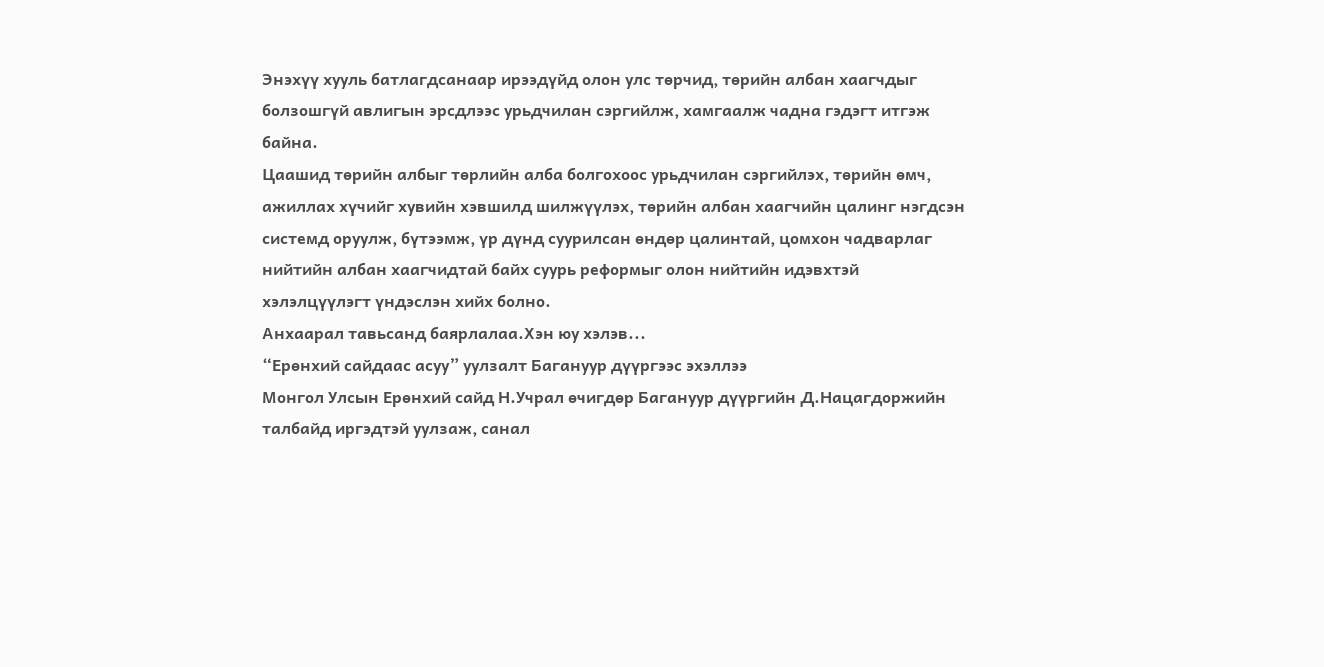Энэхүү хууль батлагдсанаар ирээдүйд олон улс төрчид, төрийн албан хаагчдыг болзошгүй авлигын эрсдлээс урьдчилан сэргийлж, хамгаалж чадна гэдэгт итгэж байна.
Цаашид төрийн албыг төрлийн алба болгохоос урьдчилан сэргийлэх, төрийн өмч, ажиллах хүчийг хувийн хэвшилд шилжүүлэх, төрийн албан хаагчийн цалинг нэгдсэн системд оруулж, бүтээмж, үр дүнд суурилсан өндөр цалинтай, цомхон чадварлаг нийтийн албан хаагчидтай байх суурь реформыг олон нийтийн идэвхтэй хэлэлцүүлэгт үндэслэн хийх болно.
Анхаарал тавьсанд баярлалаа.Хэн юу хэлэв...
“Ерөнхий сайдаас асуу” уулзалт Багануур дүүргээс эхэллээ
Монгол Улсын Ерөнхий сайд Н.Учрал өчигдөр Багануур дүүргийн Д.Нацагдоржийн талбайд иргэдтэй уулзаж, санал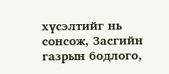хүсэлтийг нь сонсож, Засгийн газрын бодлого,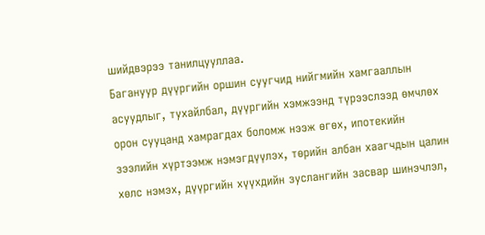шийдвэрээ танилцууллаа.
Багануур дүүргийн оршин суугчид нийгмийн хамгааллын асуудлыг, тухайлбал, дүүргийн хэмжээнд түрээслээд өмчлөх орон сууцанд хамрагдах боломж нээж өгөх, ипотекийн зээлийн хүртээмж нэмэгдүүлэх, төрийн албан хаагчдын цалин хөлс нэмэх, дүүргийн хүүхдийн зуслангийн засвар шинэчлэл,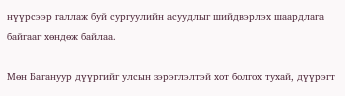нүүрсээр галлаж буй сургуулийн асуудлыг шийдвэрлэх шаардлага байгааг хөндөж байлаа.

Мөн Багануур дүүргийг улсын зэрэглэлтэй хот болгох тухай, дүүрэгт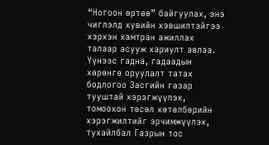“Ногоон өртөө” байгуулах, энэ чиглэлд хувийн хэвшилтэйгээ хэрхэн хамтран ажиллах талаар асууж хариулт авлаа. Үүнээс гадна, гадаадын хөрөнгө оруулалт татах бодлогоо Засгийн газар тууштай хэрэгжүүлэх, томоохон төсөл хөтөлбөрийн хэрэгжилтийг эрчимжүүлэх, тухайлбал Газрын тос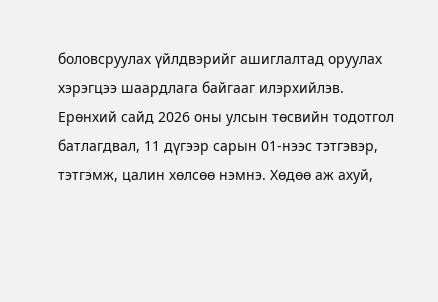боловсруулах үйлдвэрийг ашиглалтад оруулах хэрэгцээ шаардлага байгааг илэрхийлэв.
Ерөнхий сайд 2026 оны улсын төсвийн тодотгол батлагдвал, 11 дүгээр сарын 01-нээс тэтгэвэр, тэтгэмж, цалин хөлсөө нэмнэ. Хөдөө аж ахуй,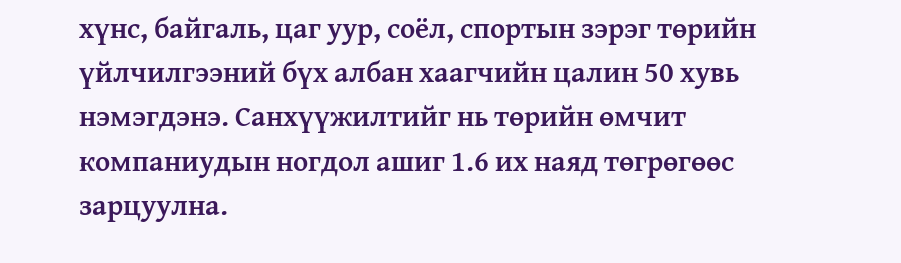хүнс, байгаль, цаг уур, соёл, спортын зэрэг төрийн үйлчилгээний бүх албан хаагчийн цалин 50 хувь нэмэгдэнэ. Санхүүжилтийг нь төрийн өмчит компаниудын ногдол ашиг 1.6 их наяд төгрөгөөс зарцуулна.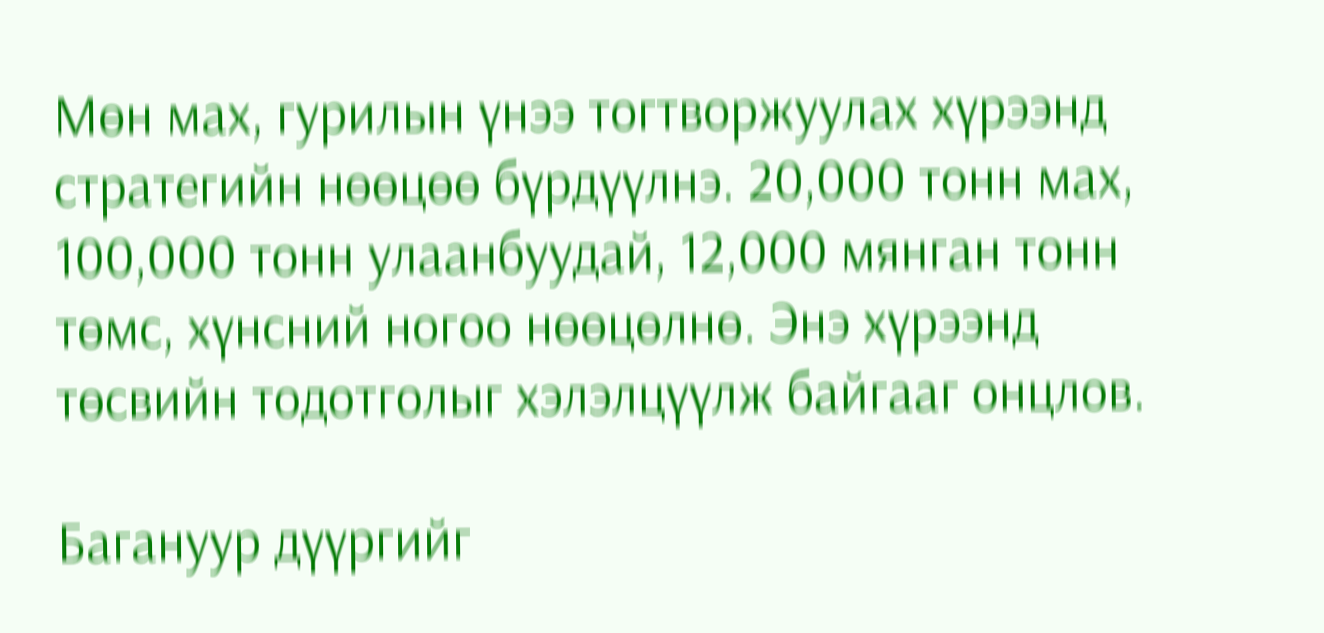Мөн мах, гурилын үнээ тогтворжуулах хүрээнд стратегийн нөөцөө бүрдүүлнэ. 20,000 тонн мах, 100,000 тонн улаанбуудай, 12,000 мянган тонн төмс, хүнсний ногоо нөөцөлнө. Энэ хүрээнд төсвийн тодотголыг хэлэлцүүлж байгааг онцлов.

Багануур дүүргийг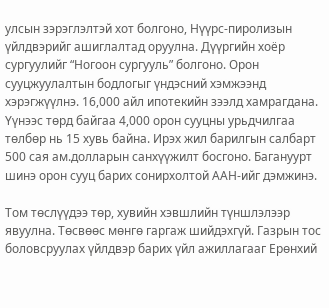улсын зэрэглэлтэй хот болгоно, Нүүрс-пиролизын үйлдвэрийг ашиглалтад оруулна. Дүүргийн хоёр сургуулийг “Ногоон сургууль” болгоно. Орон сууцжуулалтын бодлогыг үндэсний хэмжээнд хэрэгжүүлнэ. 16,000 айл ипотекийн зээлд хамрагдана. Үүнээс төрд байгаа 4,000 орон сууцны урьдчилгаа төлбөр нь 15 хувь байна. Ирэх жил барилгын салбарт 500 сая ам.долларын санхүүжилт босгоно. Багануурт шинэ орон сууц барих сонирхолтой ААН-ийг дэмжинэ.

Том төслүүдээ төр, хувийн хэвшлийн түншлэлээр явуулна. Төсвөөс мөнгө гаргаж шийдэхгүй. Газрын тос боловсруулах үйлдвэр барих үйл ажиллагааг Ерөнхий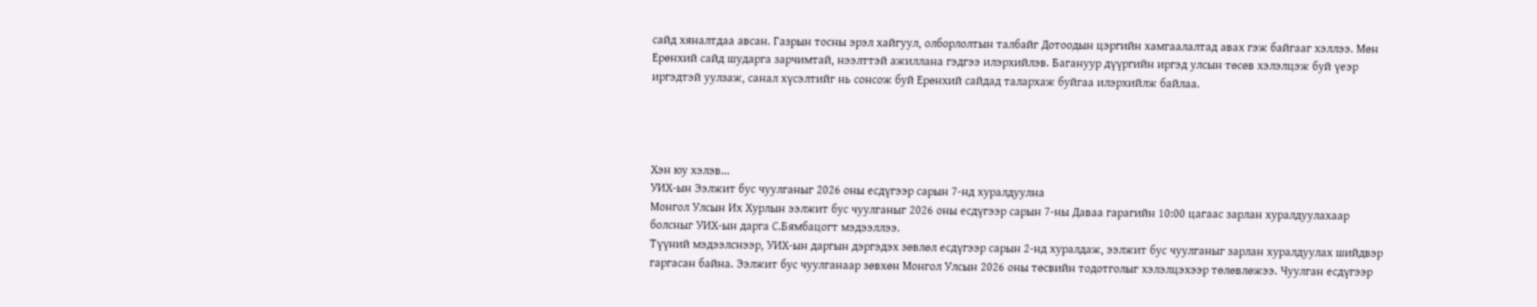сайд хяналтдаа авсан. Газрын тосны эрэл хайгуул, олборлолтын талбайг Дотоодын цэргийн хамгаалалтад авах гэж байгааг хэллээ. Мөн Ерөнхий сайд шударга зарчимтай, нээлттэй ажиллана гэдгээ илэрхийлэв. Багануур дүүргийн иргэд улсын төсөв хэлэлцэж буй үеэр иргэдтэй уулзаж, санал хүсэлтийг нь сонсож буй Ерөнхий сайдад талархаж буйгаа илэрхийлж байлаа.




Хэн юу хэлэв...
УИХ-ын Ээлжит бус чуулганыг 2026 оны есдүгээр сарын 7-нд хуралдуулна
Монгол Улсын Их Хурлын ээлжит бус чуулганыг 2026 оны есдүгээр сарын 7-ны Даваа гарагийн 10:00 цагаас зарлан хуралдуулахаар болсныг УИХ-ын дарга С.Бямбацогт мэдээллээ.
Түүний мэдээлснээр, УИХ-ын даргын дэргэдэх зөвлөл есдүгээр сарын 2-нд хуралдаж, ээлжит бус чуулганыг зарлан хуралдуулах шийдвэр гаргасан байна. Ээлжит бус чуулганаар зөвхөн Монгол Улсын 2026 оны төсвийн тодотголыг хэлэлцэхээр төлөвлөжээ. Чуулган есдүгээр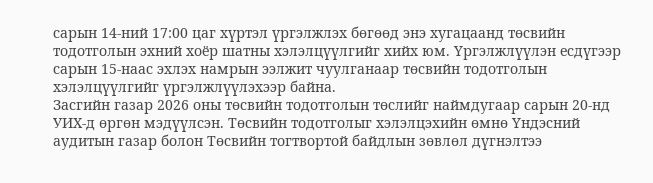сарын 14-ний 17:00 цаг хүртэл үргэлжлэх бөгөөд энэ хугацаанд төсвийн тодотголын эхний хоёр шатны хэлэлцүүлгийг хийх юм. Үргэлжлүүлэн есдүгээр сарын 15-наас эхлэх намрын ээлжит чуулганаар төсвийн тодотголын хэлэлцүүлгийг үргэлжлүүлэхээр байна.
Засгийн газар 2026 оны төсвийн тодотголын төслийг наймдугаар сарын 20-нд УИХ-д өргөн мэдүүлсэн. Төсвийн тодотголыг хэлэлцэхийн өмнө Үндэсний аудитын газар болон Төсвийн тогтвортой байдлын зөвлөл дүгнэлтээ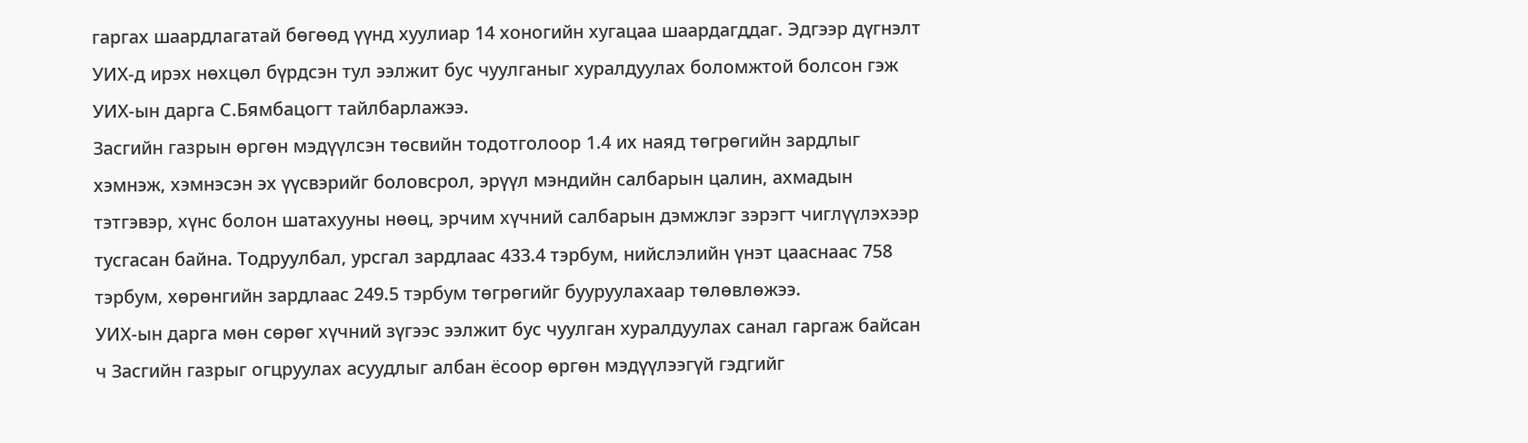гаргах шаардлагатай бөгөөд үүнд хуулиар 14 хоногийн хугацаа шаардагддаг. Эдгээр дүгнэлт УИХ-д ирэх нөхцөл бүрдсэн тул ээлжит бус чуулганыг хуралдуулах боломжтой болсон гэж УИХ-ын дарга С.Бямбацогт тайлбарлажээ.
Засгийн газрын өргөн мэдүүлсэн төсвийн тодотголоор 1.4 их наяд төгрөгийн зардлыг хэмнэж, хэмнэсэн эх үүсвэрийг боловсрол, эрүүл мэндийн салбарын цалин, ахмадын тэтгэвэр, хүнс болон шатахууны нөөц, эрчим хүчний салбарын дэмжлэг зэрэгт чиглүүлэхээр тусгасан байна. Тодруулбал, урсгал зардлаас 433.4 тэрбум, нийслэлийн үнэт цааснаас 758 тэрбум, хөрөнгийн зардлаас 249.5 тэрбум төгрөгийг бууруулахаар төлөвлөжээ.
УИХ-ын дарга мөн сөрөг хүчний зүгээс ээлжит бус чуулган хуралдуулах санал гаргаж байсан ч Засгийн газрыг огцруулах асуудлыг албан ёсоор өргөн мэдүүлээгүй гэдгийг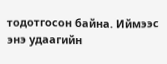тодотгосон байна. Иймээс энэ удаагийн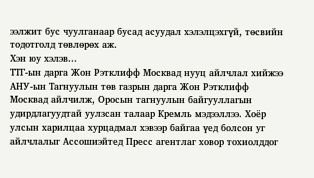ээлжит бус чуулганаар бусад асуудал хэлэлцэхгүй, төсвийн тодотголд төвлөрөх аж.
Хэн юу хэлэв...
ТТГ-ын дарга Жон Рэтклифф Москвад нууц айлчлал хийжээ
АНУ-ын Тагнуулын төв газрын дарга Жон Рэтклифф Москвад айлчилж, Оросын тагнуулын байгууллагын удирдлагуудтай уулзсан талаар Кремль мэдээллээ. Хоёр улсын харилцаа хурцадмал хэвээр байгаа үед болсон уг айлчлалыг Ассошиэйтед Пресс агентлаг ховор тохиолддог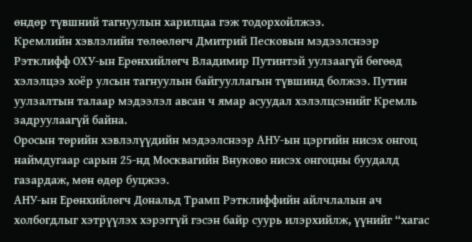өндөр түвшний тагнуулын харилцаа гэж тодорхойлжээ.
Кремлийн хэвлэлийн төлөөлөгч Дмитрий Песковын мэдээлснээр Рэтклифф ОХУ-ын Ерөнхийлөгч Владимир Путинтэй уулзаагүй бөгөөд хэлэлцээ хоёр улсын тагнуулын байгууллагын түвшинд болжээ. Путин уулзалтын талаар мэдээлэл авсан ч ямар асуудал хэлэлцсэнийг Кремль задруулаагүй байна.
Оросын төрийн хэвлэлүүдийн мэдээлснээр АНУ-ын цэргийн нисэх онгоц наймдугаар сарын 25-нд Москвагийн Внуково нисэх онгоцны буудалд газардаж, мөн өдөр буцжээ.
АНУ-ын Ерөнхийлөгч Дональд Трамп Рэтклиффийн айлчлалын ач холбогдлыг хэтрүүлэх хэрэггүй гэсэн байр суурь илэрхийлж, үүнийг “хагас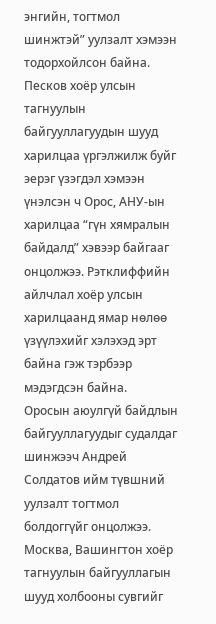энгийн, тогтмол шинжтэй” уулзалт хэмээн тодорхойлсон байна.
Песков хоёр улсын тагнуулын байгууллагуудын шууд харилцаа үргэлжилж буйг эерэг үзэгдэл хэмээн үнэлсэн ч Орос, АНУ-ын харилцаа “гүн хямралын байдалд” хэвээр байгааг онцолжээ. Рэтклиффийн айлчлал хоёр улсын харилцаанд ямар нөлөө үзүүлэхийг хэлэхэд эрт байна гэж тэрбээр мэдэгдсэн байна.
Оросын аюулгүй байдлын байгууллагуудыг судалдаг шинжээч Андрей Солдатов ийм түвшний уулзалт тогтмол болдоггүйг онцолжээ. Москва, Вашингтон хоёр тагнуулын байгууллагын шууд холбооны сувгийг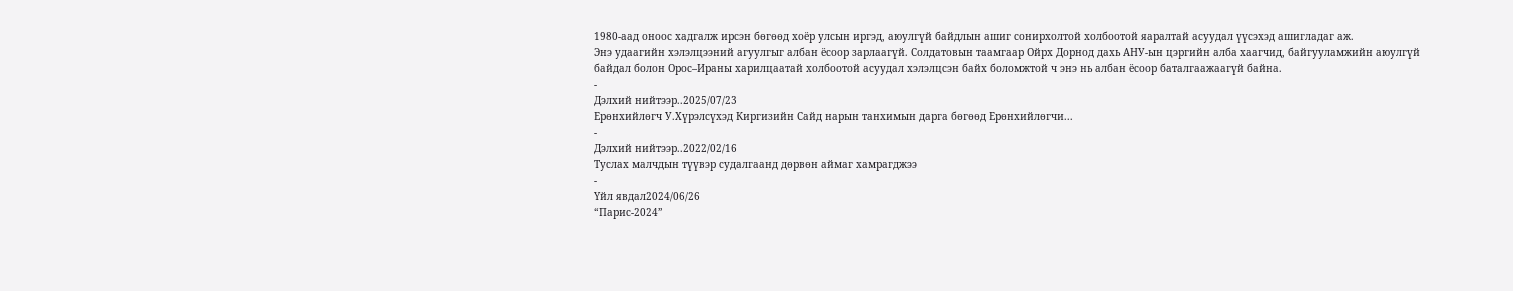1980-аад оноос хадгалж ирсэн бөгөөд хоёр улсын иргэд, аюулгүй байдлын ашиг сонирхолтой холбоотой яаралтай асуудал үүсэхэд ашигладаг аж.
Энэ удаагийн хэлэлцээний агуулгыг албан ёсоор зарлаагүй. Солдатовын таамгаар Ойрх Дорнод дахь АНУ-ын цэргийн алба хаагчид, байгууламжийн аюулгүй байдал болон Орос–Ираны харилцаатай холбоотой асуудал хэлэлцсэн байх боломжтой ч энэ нь албан ёсоор баталгаажаагүй байна.
-
Дэлхий нийтээр..2025/07/23
Ерөнхийлөгч У.Хүрэлсүхэд Киргизийн Сайд нарын танхимын дарга бөгөөд Ерөнхийлөгчи...
-
Дэлхий нийтээр..2022/02/16
Туслах малчдын түүвэр судалгаанд дөрвөн аймаг хамрагджээ
-
Үйл явдал2024/06/26
“Парис-2024”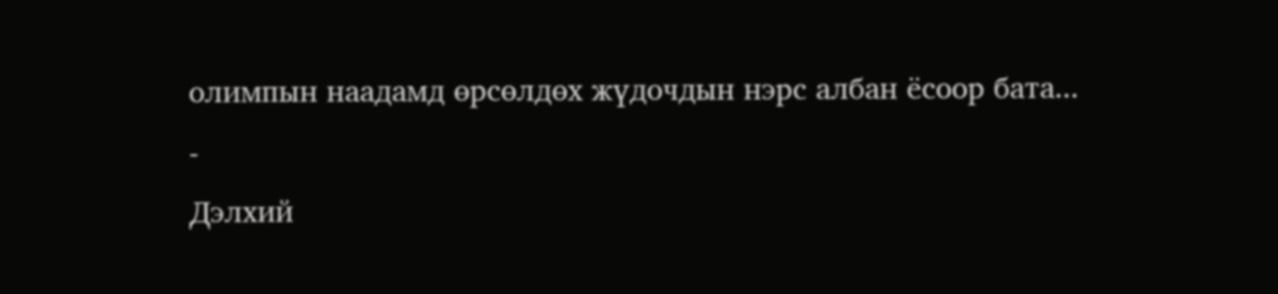олимпын наадамд өрсөлдөх жүдочдын нэрс албан ёсоор бата...
-
Дэлхий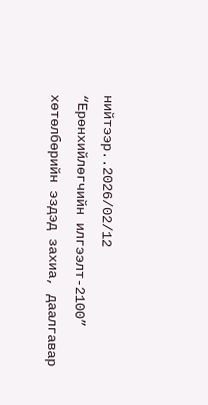нийтээр..2026/02/12
“Ерөнхийлөгчийн илгээлт-2100” хөтөлбөрийн эздэд захиа, даалгавар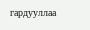гардууллаа